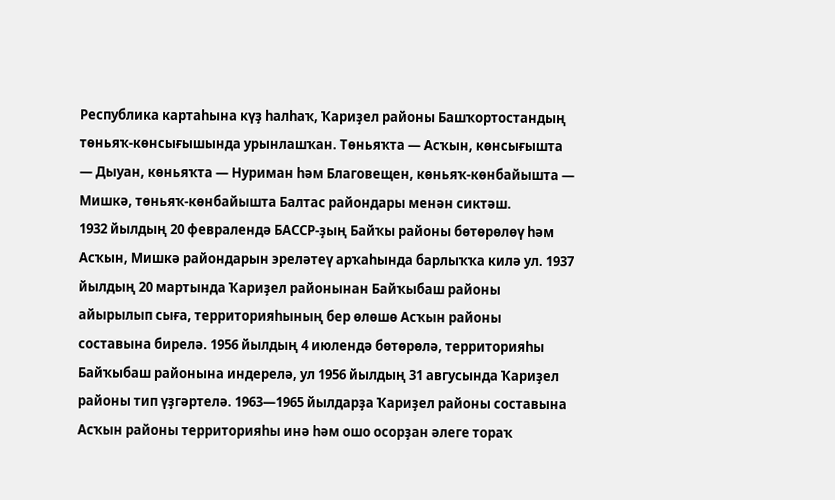Республика картаһына күҙ һалһаҡ, Ҡариҙел районы Башҡортостандың төньяҡ-көнсығышында урынлашҡан. Төньяҡта — Асҡын, көнсығышта — Дыуан, көньяҡта — Нуриман һәм Благовещен, көньяҡ-көнбайышта — Мишкә, төньяҡ-көнбайышта Балтас райондары менән сиктәш.
1932 йылдың 20 февралендә БАССР-ҙың Байҡы районы бөтөрөлөү һәм Асҡын, Мишкә райондарын эреләтеү арҡаһында барлыҡҡа килә ул. 1937 йылдың 20 мартында Ҡариҙел районынан Байҡыбаш районы айырылып сыға, территорияһының бер өлөшө Асҡын районы составына бирелә. 1956 йылдың 4 июлендә бөтөрөлә, территорияһы Байҡыбаш районына индерелә, ул 1956 йылдың 31 авгусында Ҡариҙел районы тип үҙгәртелә. 1963—1965 йылдарҙа Ҡариҙел районы составына Асҡын районы территорияһы инә һәм ошо осорҙан әлеге тораҡ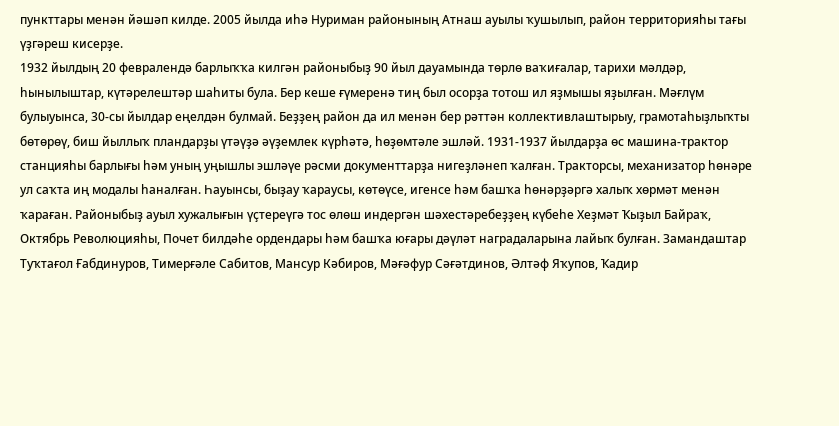пункттары менән йәшәп килде. 2005 йылда иһә Нуриман районының Атнаш ауылы ҡушылып, район территорияһы тағы үҙгәреш кисерҙе.
1932 йылдың 20 февралендә барлыҡҡа килгән районыбыҙ 90 йыл дауамында төрлө ваҡиғалар, тарихи мәлдәр, һынылыштар, күтәрелештәр шаһиты була. Бер кеше ғүмеренә тиң был осорҙа тотош ил яҙмышы яҙылған. Мәғлүм булыуынса, 30-сы йылдар еңелдән булмай. Беҙҙең район да ил менән бер рәттән коллективлаштырыу, грамотаһыҙлыҡты бөтөрөү, биш йыллыҡ пландарҙы үтәүҙә әүҙемлек күрһәтә, һөҙөмтәле эшләй. 1931-1937 йылдарҙа өс машина-трактор станцияһы барлығы һәм уның уңышлы эшләүе рәсми документтарҙа нигеҙләнеп ҡалған. Тракторсы, механизатор һөнәре ул саҡта иң модалы һаналған. Һауынсы, быҙау ҡараусы, көтөүсе, игенсе һәм башҡа һөнәрҙәргә халыҡ хөрмәт менән ҡараған. Районыбыҙ ауыл хужалығын үҫтереүгә тос өлөш индергән шәхестәребеҙҙең күбеһе Хеҙмәт Ҡыҙыл Байраҡ, Октябрь Революцияһы, Почет билдәһе ордендары һәм башҡа юғары дәүләт наградаларына лайыҡ булған. Замандаштар Туҡтағол Ғабдинуров, Тимерғәле Сабитов, Мансур Кәбиров, Мәғәфур Сәғәтдинов, Әлтәф Яҡупов, Ҡадир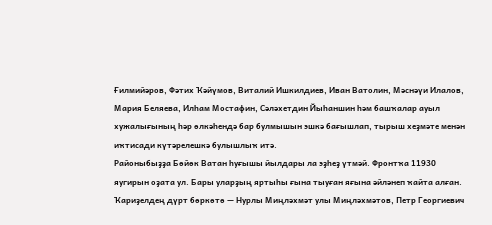Ғилмийәров, Фәтих Ҡәйүмов, Виталий Ишкилдиев, Иван Ватолин, Мәснәүи Илалов, Мария Беляева, Илһам Мостафин, Сәләхетдин Йыһаншин һәм башҡалар ауыл хужалығының һәр өлкәһендә бар булмышын эшкә бағышлап, тырыш хеҙмәте менән иҡтисади күтәрелешкә булышлыҡ итә.
Районыбыҙҙа Бөйөк Ватан һуғышы йылдары ла эҙһеҙ үтмәй. Фронтҡа 11930 яугирын оҙата ул. Бары уларҙың яртыһы ғына тыуған яғына әйләнеп ҡайта алған. Ҡариҙелдең дүрт бөркөтө — Нурлы Миңләхмәт улы Миңләхмәтов, Петр Георгиевич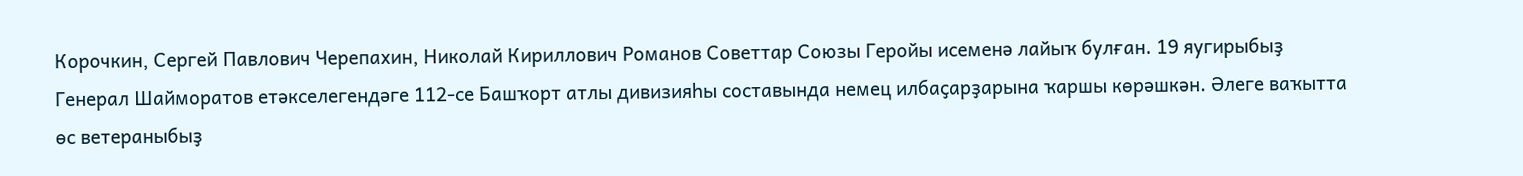Корочкин, Сергей Павлович Черепахин, Николай Кириллович Романов Советтар Союзы Геройы исеменә лайыҡ булған. 19 яугирыбыҙ Генерал Шайморатов етәкселегендәге 112-се Башҡорт атлы дивизияһы составында немец илбаҫарҙарына ҡаршы көрәшкән. Әлеге ваҡытта өс ветераныбыҙ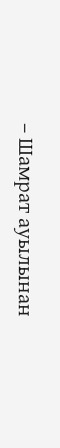– Шамрат ауылынан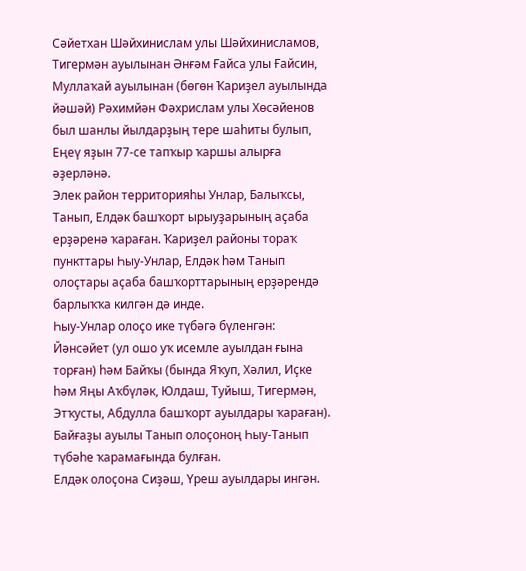Сәйетхан Шәйхинислам улы Шәйхинисламов, Тигермән ауылынан Әнғәм Ғайса улы Ғайсин, Муллаҡай ауылынан (бөгөн Ҡариҙел ауылында йәшәй) Рәхимйән Фәхрислам улы Хөсәйенов был шанлы йылдарҙың тере шаһиты булып, Еңеү яҙын 77-се тапҡыр ҡаршы алырға әҙерләнә.
Элек район территорияһы Унлар, Балыҡсы, Танып, Елдәк башҡорт ырыуҙарының аҫаба ерҙәренә ҡараған. Ҡариҙел районы тораҡ пункттары Һыу-Унлар, Елдәк һәм Танып олоҫтары аҫаба башҡорттарының ерҙәрендә барлыҡҡа килгән дә инде.
Һыу-Унлар олоҫо ике түбәгә бүленгән: Йәнсәйет (ул ошо уҡ исемле ауылдан ғына торған) һәм Байҡы (бында Яҡуп, Хәлил, Иҫке һәм Яңы Аҡбүләк, Юлдаш, Туйыш, Тигермән, Этҡусты, Абдулла башҡорт ауылдары ҡараған).
Байғаҙы ауылы Танып олоҫоноң Һыу-Танып түбәһе ҡарамағында булған.
Елдәк олоҫона Сиҙәш, Үреш ауылдары ингән.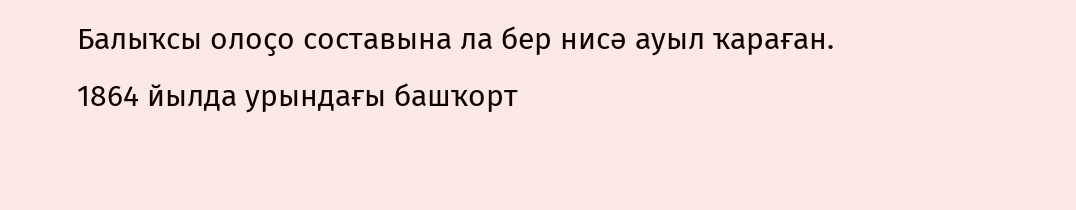Балыҡсы олоҫо составына ла бер нисә ауыл ҡараған.
1864 йылда урындағы башҡорт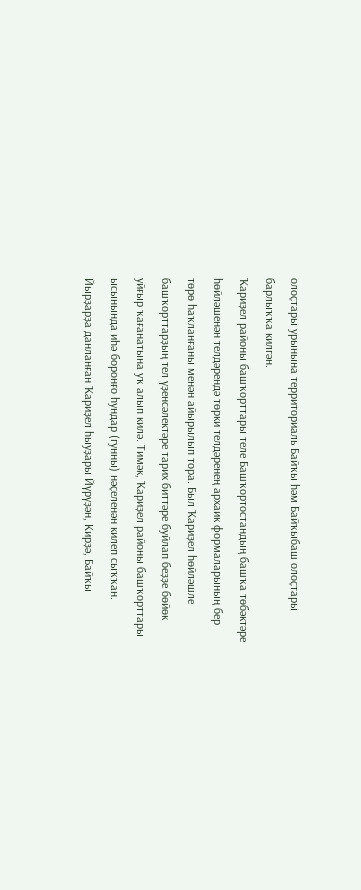олоҫтары урынына территориаль Байҡы һәм Байҡыбаш олоҫтары барлыҡҡа килгән.
Ҡариҙел районы башҡорттары теле Башҡортостандың башҡа төбәктәре һөйләшенән телдәрендә төрки телдәренең архаик формаларының бер төрө һаҡланғаны менән айырылып тора. Был Ҡариҙел һөйләшле башҡорттарҙың тел үҙенсәлектәре тарих биттәре буйлап беҙҙе бөйөк уйғыр ҡағанатына уҡ алып килә. Тимәк, Ҡариҙел районы башҡорттары ысынында иһә боронғо һундар (гунны) нәҫеленән килеп сыҡҡан.
Йырҙарҙа данланған Ҡариҙел һыуҙары Йүрүҙән, Кирҙә, Байҡы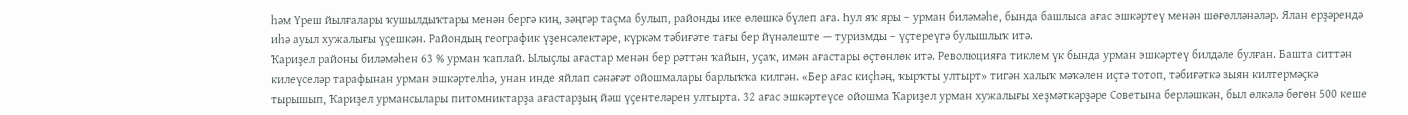һәм Үреш йылғалары ҡушылдыҡтары менән бергә киң, зәңгәр таҫма булып, районды ике өлөшкә бүлеп аға. Һул яҡ яры – урман биләмәһе, бында башлыса ағас эшкәртеү менән шөғөлләнәләр. Ялан ерҙәрендә иһә ауыл хужалығы үҫешкән. Райондың географик үҙенсәлектәре, күркәм тәбиғәте тағы бер йүнәлеште — туризмды – үҫтереүгә булышлыҡ итә.
Ҡариҙел районы биләмәһен 63 % урман ҡаплай. Ылыҫлы ағастар менән бер рәттән ҡайын, уҫаҡ, имән ағастары өҫтөнлөк итә. Революцияға тиклем үк бында урман эшкәртеү билдәле булған. Башта ситтән килеүселәр тарафынан урман эшкәртелһә, унан инде яйлап сәнәғәт ойошмалары барлыҡҡа килгән. «Бер ағас киҫһәң, ҡырҡты ултырт» тигән халыҡ мәҡәлен иҫтә тотоп, тәбиғәткә зыян килтермәҫкә тырышып, Ҡариҙел урмансылары питомниктарҙа ағастарҙың йәш үҫентеләрен ултырта. 32 ағас эшкәртеүсе ойошма Ҡариҙел урман хужалығы хеҙмәткәрҙәре Советына берләшкән, был өлкәлә бөгөн 500 кеше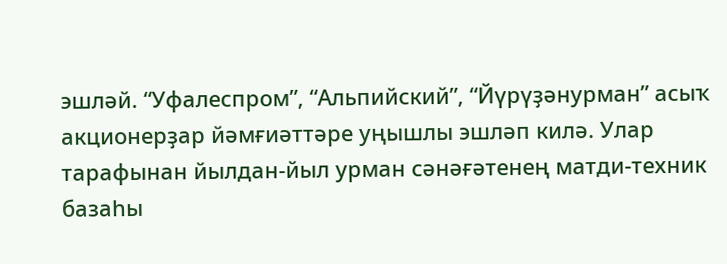эшләй. “Уфалеспром”, “Альпийский”, “Йүрүҙәнурман” асыҡ акционерҙар йәмғиәттәре уңышлы эшләп килә. Улар тарафынан йылдан-йыл урман сәнәғәтенең матди-техник базаһы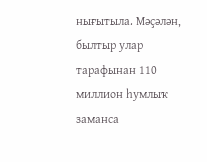нығытыла. Мәҫәлән, былтыр улар тарафынан 110 миллион һумлыҡ заманса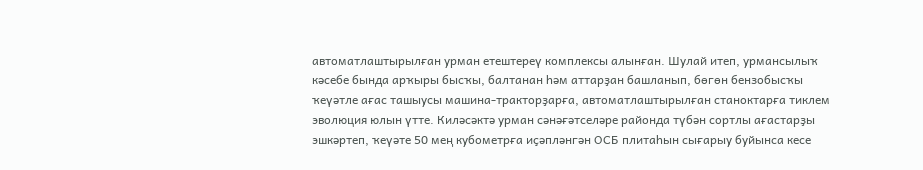автоматлаштырылған урман етештереү комплексы алынған. Шулай итеп, урмансылыҡ кәсебе бында арҡыры бысҡы, балтанан һәм аттарҙан башланып, бөгөн бензобысҡы ҡеүәтле ағас ташыусы машина-тракторҙарға, автоматлаштырылған станоктарға тиклем эволюция юлын үтте. Киләсәктә урман сәнәғәтселәре районда түбән сортлы ағастарҙы эшкәртеп, ҡеүәте 50 мең кубометрға иҫәпләнгән ОСБ плитаһын сығарыу буйынса кесе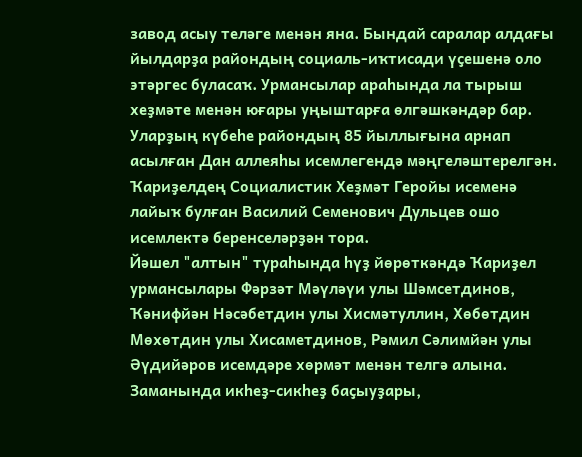завод асыу теләге менән яна. Бындай саралар алдағы йылдарҙа райондың социаль-иҡтисади үҫешенә оло этәргес буласаҡ. Урмансылар араһында ла тырыш хеҙмәте менән юғары уңыштарға өлгәшкәндәр бар. Уларҙың күбеһе райондың 85 йыллығына арнап асылған Дан аллеяһы исемлегендә мәңгеләштерелгән. Ҡариҙелдең Социалистик Хеҙмәт Геройы исеменә лайыҡ булған Василий Семенович Дульцев ошо исемлектә беренселәрҙән тора.
Йәшел "алтын" тураһында һүҙ йөрөткәндә Ҡариҙел урмансылары Фәрзәт Мәүләүи улы Шәмсетдинов, Ҡәнифйән Нәсәбетдин улы Хисмәтуллин, Хөбөтдин Мөхөтдин улы Хисаметдинов, Рәмил Сәлимйән улы Әүдийәров исемдәре хөрмәт менән телгә алына.
Заманында икһеҙ-сикһеҙ баҫыуҙары,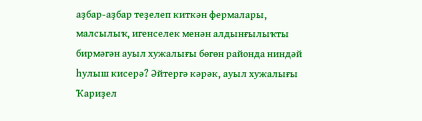аҙбар-аҙбар теҙелеп киткән фермалары, малсылыҡ, игенселек менән алдынғылыҡты бирмәгән ауыл хужалығы бөгөн районда ниндәй һулыш кисерә? Әйтергә кәрәк, ауыл хужалығы Ҡариҙел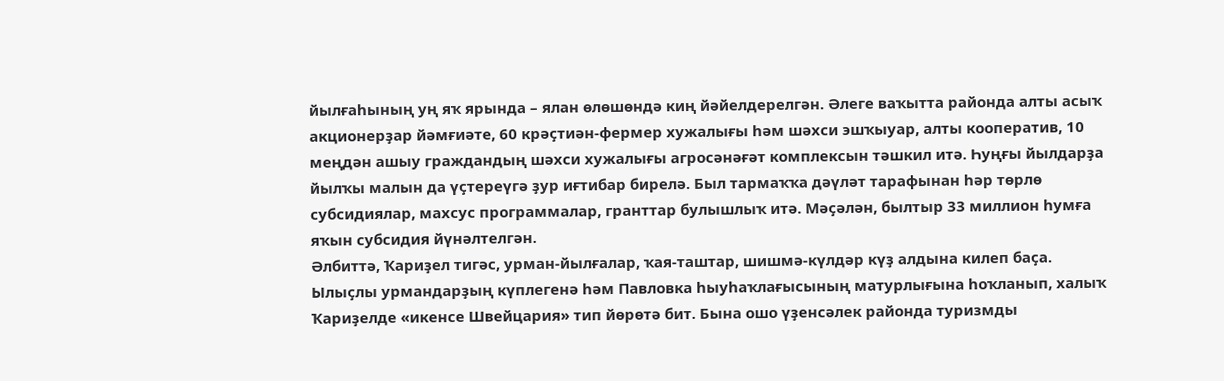йылғаһының уң яҡ ярында – ялан өлөшөндә киң йәйелдерелгән. Әлеге ваҡытта районда алты асыҡ акционерҙар йәмғиәте, 60 крәҫтиән-фермер хужалығы һәм шәхси эшҡыуар, алты кооператив, 10 меңдән ашыу граждандың шәхси хужалығы агросәнәғәт комплексын тәшкил итә. Һуңғы йылдарҙа йылҡы малын да үҫтереүгә ҙур иғтибар бирелә. Был тармаҡҡа дәүләт тарафынан һәр төрлө субсидиялар, махсус программалар, гранттар булышлыҡ итә. Мәҫәлән, былтыр 33 миллион һумға яҡын субсидия йүнәлтелгән.
Әлбиттә, Ҡариҙел тигәс, урман-йылғалар, ҡая-таштар, шишмә-күлдәр күҙ алдына килеп баҫа. Ылыҫлы урмандарҙың күплегенә һәм Павловка һыуһаҡлағысының матурлығына һоҡланып, халыҡ Ҡариҙелде «икенсе Швейцария» тип йөрөтә бит. Бына ошо үҙенсәлек районда туризмды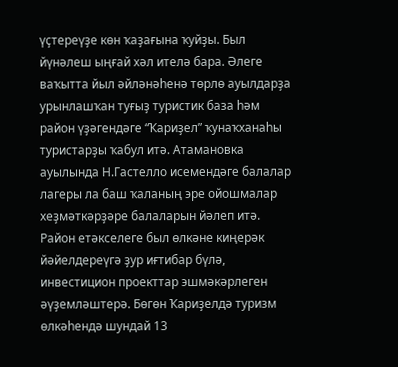үҫтереүҙе көн ҡаҙағына ҡуйҙы. Был йүнәлеш ыңғай хәл ителә бара. Әлеге ваҡытта йыл әйләнәһенә төрлө ауылдарҙа урынлашҡан туғыҙ туристик база һәм район үҙәгендәге “Ҡариҙел” ҡунаҡханаһы туристарҙы ҡабул итә. Атамановка ауылында Н.Гастелло исемендәге балалар лагеры ла баш ҡаланың эре ойошмалар хеҙмәткәрҙәре балаларын йәлеп итә. Район етәкселеге был өлкәне киңерәк йәйелдереүгә ҙур иғтибар бүлә, инвестицион проекттар эшмәкәрлеген әүҙемләштерә. Бөгөн Ҡариҙелдә туризм өлкәһендә шундай 13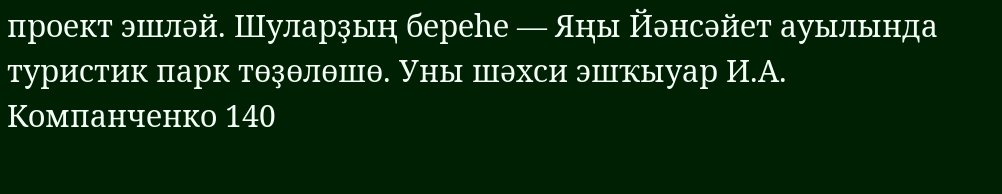проект эшләй. Шуларҙың береһе — Яңы Йәнсәйет ауылында туристик парк төҙөлөшө. Уны шәхси эшҡыуар И.А. Компанченко 140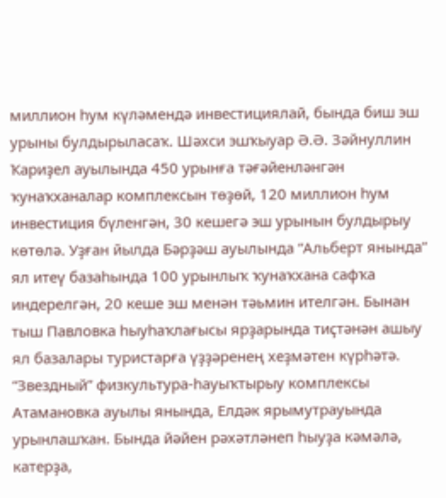миллион һум күләмендә инвестициялай, бында биш эш урыны булдырыласаҡ. Шәхси эшҡыуар Ә.Ә. Зәйнуллин Ҡариҙел ауылында 450 урынға тәғәйенләнгән ҡунаҡханалар комплексын төҙөй, 120 миллион һум инвестиция бүленгән, 30 кешегә эш урынын булдырыу көтөлә. Уҙған йылда Бәрҙәш ауылында “Альберт янында” ял итеү базаһында 100 урынлыҡ ҡунаҡхана сафҡа индерелгән, 20 кеше эш менән тәьмин ителгән. Бынан тыш Павловка һыуһаҡлағысы ярҙарында тиҫтәнән ашыу ял базалары туристарға үҙҙәренең хеҙмәтен күрһәтә. “Звездный” физкультура-һауыҡтырыу комплексы Атамановка ауылы янында, Елдәк ярымутрауында урынлашҡан. Бында йәйен рәхәтләнеп һыуҙа кәмәлә, катерҙа,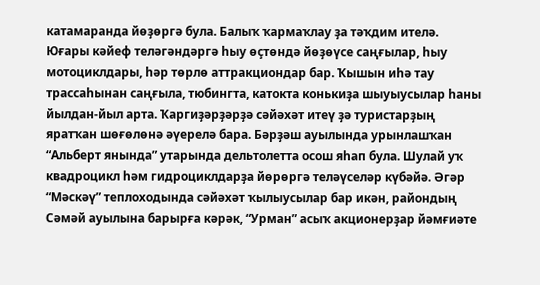катамаранда йөҙөргә була. Балыҡ ҡармаҡлау ҙа тәҡдим ителә. Юғары кәйеф теләгәндәргә һыу өҫтөндә йөҙөүсе саңғылар, һыу мотоциклдары, һәр төрлө аттракциондар бар. Ҡышын иһә тау трассаһынан саңғыла, тюбингта, катокта конькиҙа шыуыусылар һаны йылдан-йыл арта. Ҡаргиҙәрҙәрҙә сәйәхәт итеү ҙә туристарҙың яратҡан шөғөлөнә әүерелә бара. Бәрҙәш ауылында урынлашҡан “Альберт янында” утарында дельтолетта осош яһап була. Шулай уҡ квадроцикл һәм гидроциклдарҙа йөрөргә теләүселәр күбәйә. Әгәр “Мәскәү” теплоходында сәйәхәт ҡылыусылар бар икән, райондың Сәмәй ауылына барырға кәрәк, “Урман” асыҡ акционерҙар йәмғиәте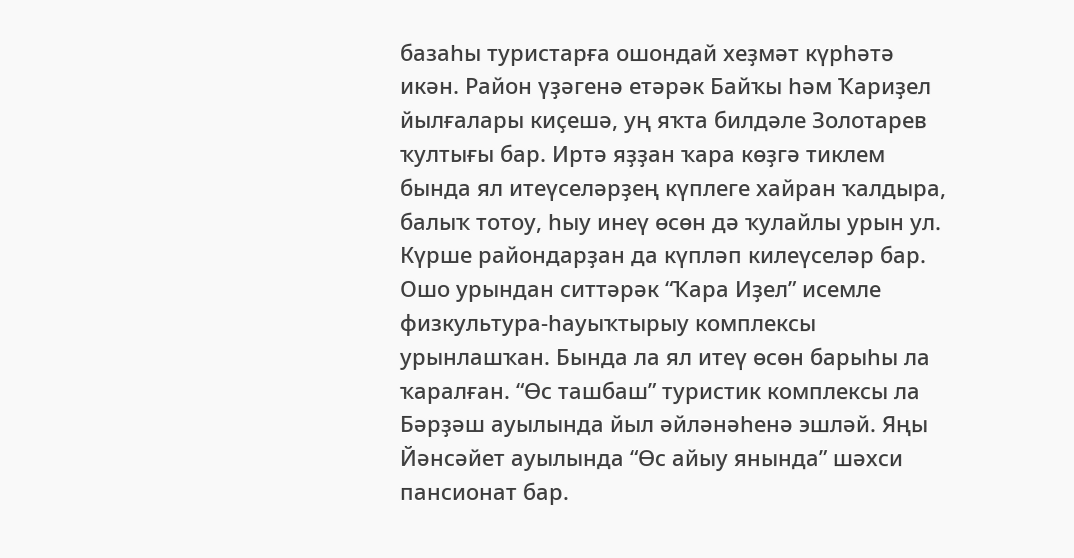базаһы туристарға ошондай хеҙмәт күрһәтә икән. Район үҙәгенә етәрәк Байҡы һәм Ҡариҙел йылғалары киҫешә, уң яҡта билдәле Золотарев ҡултығы бар. Иртә яҙҙан ҡара көҙгә тиклем бында ял итеүселәрҙең күплеге хайран ҡалдыра, балыҡ тотоу, һыу инеү өсөн дә ҡулайлы урын ул. Күрше райондарҙан да күпләп килеүселәр бар. Ошо урындан ситтәрәк “Ҡара Иҙел” исемле физкультура-һауыҡтырыу комплексы урынлашҡан. Бында ла ял итеү өсөн барыһы ла ҡаралған. “Өс ташбаш” туристик комплексы ла Бәрҙәш ауылында йыл әйләнәһенә эшләй. Яңы Йәнсәйет ауылында “Өс айыу янында” шәхси пансионат бар.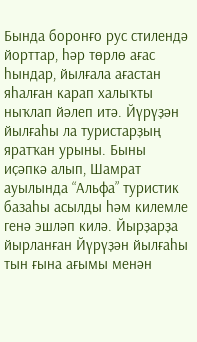Бында боронғо рус стилендә йорттар, һәр төрлө ағас һындар, йылғала ағастан яһалған карап халыҡты ныҡлап йәлеп итә. Йүрүҙән йылғаһы ла туристарҙың яратҡан урыны. Быны иҫәпкә алып, Шамрат ауылында “Альфа” туристик базаһы асылды һәм килемле генә эшләп килә. Йырҙарҙа йырланған Йүрүҙән йылғаһы тын ғына ағымы менән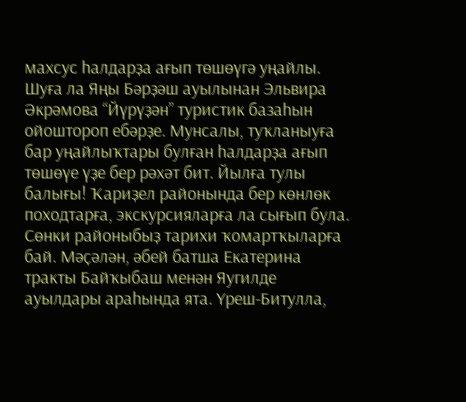махсус һалдарҙа ағып төшөүгә уңайлы. Шуға ла Яңы Бәрҙәш ауылынан Эльвира Әкрәмова “Йүрүҙән” туристик базаһын ойоштороп ебәрҙе. Мунсалы, туҡланыуға бар уңайлыҡтары булған һалдарҙа ағып төшөүе үҙе бер рәхәт бит. Йылға тулы балығы! Ҡариҙел районында бер көнлөк походтарға, экскурсияларға ла сығып була. Сөнки районыбыҙ тарихи ҡомартҡыларға бай. Мәҫәлән, әбей батша Екатерина тракты Байҡыбаш менән Яугилде ауылдары араһында ята. Үреш-Битулла,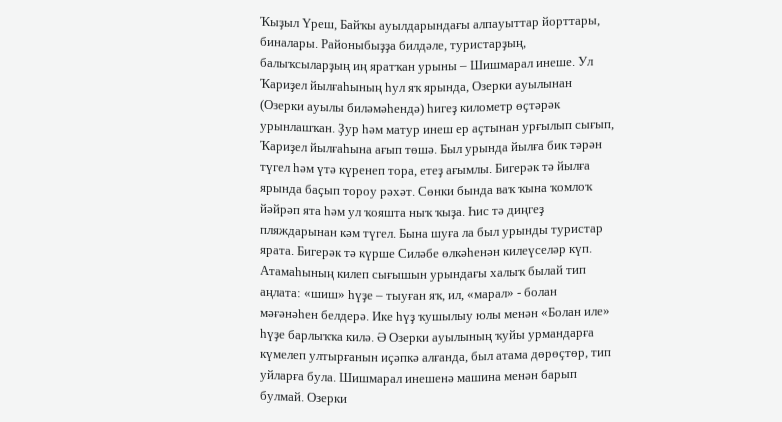Ҡыҙыл Үреш, Байҡы ауылдарындағы алпауыттар йорттары, биналары. Районыбыҙҙа билдәле, туристарҙың, балыҡсыларҙың иң яратҡан урыны – Шишмарал инеше. Ул Ҡариҙел йылғаһының һул яҡ ярында, Озерки ауылынан (Озерки ауылы биләмәһендә) һигеҙ километр өҫтәрәк урынлашҡан. Ҙур һәм матур инеш ер аҫтынан урғылып сығып, Ҡариҙел йылғаһына ағып төшә. Был урында йылға бик тәрән түгел һәм үтә күренеп тора, етеҙ ағымлы. Бигерәк тә йылға ярында баҫып тороу рәхәт. Сөнки бында ваҡ ҡына ҡомлоҡ йәйрәп ята һәм ул ҡояшта ныҡ ҡыҙа. Һис тә диңгеҙ пляждарынан кәм түгел. Бына шуға ла был урынды туристар ярата. Бигерәк тә күрше Силәбе өлкәһенән килеүселәр күп. Атамаһының килеп сығышын урындағы халыҡ былай тип аңлата: «шиш» һүҙе – тыуған яҡ, ил, «марал» - болан мәғәнәһен белдерә. Ике һүҙ ҡушылыу юлы менән «Болан иле» һүҙе барлыҡҡа килә. Ә Озерки ауылының ҡуйы урмандарға күмелеп ултырғанын иҫәпкә алғанда, был атама дөрөҫтөр, тип уйларға була. Шишмарал инешенә машина менән барып булмай. Озерки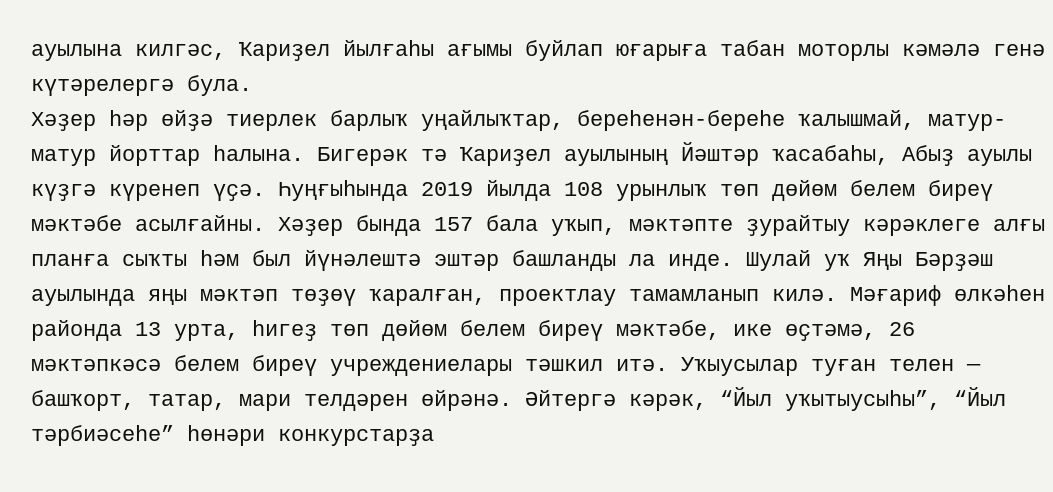ауылына килгәс, Ҡариҙел йылғаһы ағымы буйлап юғарыға табан моторлы кәмәлә генә күтәрелергә була.
Хәҙер һәр өйҙә тиерлек барлыҡ уңайлыҡтар, береһенән-береһе ҡалышмай, матур-матур йорттар һалына. Бигерәк тә Ҡариҙел ауылының Йәштәр ҡасабаһы, Абыҙ ауылы күҙгә күренеп үҫә. Һуңғыһында 2019 йылда 108 урынлыҡ төп дөйөм белем биреү мәктәбе асылғайны. Хәҙер бында 157 бала уҡып, мәктәпте ҙурайтыу кәрәклеге алғы планға сыҡты һәм был йүнәлештә эштәр башланды ла инде. Шулай уҡ Яңы Бәрҙәш ауылында яңы мәктәп төҙөү ҡаралған, проектлау тамамланып килә. Мәғариф өлкәһен районда 13 урта, һигеҙ төп дөйөм белем биреү мәктәбе, ике өҫтәмә, 26 мәктәпкәсә белем биреү учреждениелары тәшкил итә. Уҡыусылар туған телен — башҡорт, татар, мари телдәрен өйрәнә. Әйтергә кәрәк, “Йыл уҡытыусыһы”, “Йыл тәрбиәсеһе” һөнәри конкурстарҙа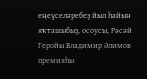еңеүселәребеҙ йыл һайын яҡташыбыҙ, осоусы, Рәсәй Геройы Владимир Әлимов премияһы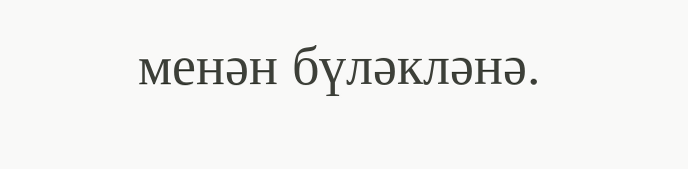менән бүләкләнә.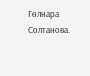Гөлнара Солтанова.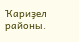Ҡариҙел районы.